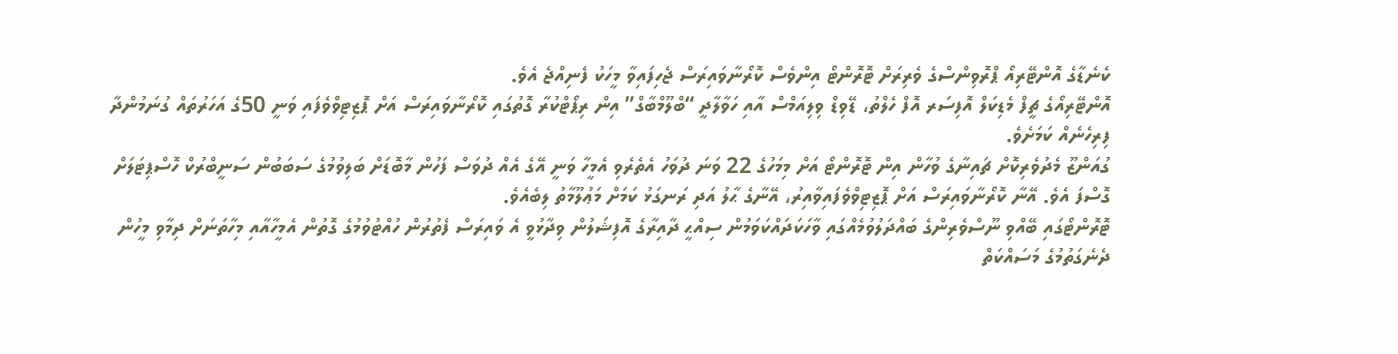ކެނެޑާގެ އޮންޓޭރިއޯ ޕްރޮވިންސްގެ ވެރިރަށް ޓޮރޮންޓޯ އިންވެސް ކޮރޯނާވައިރަސް ޖެހިފައިވާ މީހަކު ފެނިއްޖެ އެވެ.
އޮންޓޭރިއޯގެ ޗީފް މެޑިކަލް އޮފިސަރ އޮފް ހެލްތު، ޑޭވިޑް ވިލިއަމްސް އާއި ހަވާލާދީ “ބްލޫމްބާގް” އިން ރިޕޯޓްކުރާ ގޮތުގައި ކޮރޯނާވައިރަސް އަށް ޕޮޒިޓިވްވެފައި ވަނީ 50ގެ އަހަރުތައް ގުނަމުންދާ ފިރިހެނެއް ކަމަށެވެ.
ގުއަންޒޫ މެދުވެރިކޮށް ޗައިނާގެ ވުހާން އިން ޓޮރޮންޓޯ އަށް މިމަހުގެ 22 ވަނަ ދުވަހު އެތެރެވި އެމީހާ ވަނީ އޭގެ އެއް ދުވަސް ފަހުން މާބޮޑަށް ބަލިވުމުގެ ސަބަބުން ސަނީބްރުކް ހޮސްޕިޓަލަށް ގޮސްފަ އެވެ. އޭނާ ކޮރޯނާވައިރަސް އަށް ޕޮޒިޓިވްވެފައިވާއިރު، އޭނާގެ ޙާލު އަދި ރަނގަޅު ކަމަށް މަޢުލޫމާތު ލިބެއެވެ.
ޓޮރޮންޓޯގައި ބޭއްވި ނޫސްވެރިންގެ ބައްދަލުވުމެއްގައި ވާހަކަދައްކަވަމުން ސިއްޙީ ދާއިރާގެ އޮފިޝަލުން ވިދާޅުވީ އެ ވައިރަސް ފެތުރުން ހުއްޓުވުމުގެ ގޮތުން އެމީހާއާއި މިހާތަނަށް ދިމާވި މީހުން ދެނެގަތުމުގެ މަސައްކަތް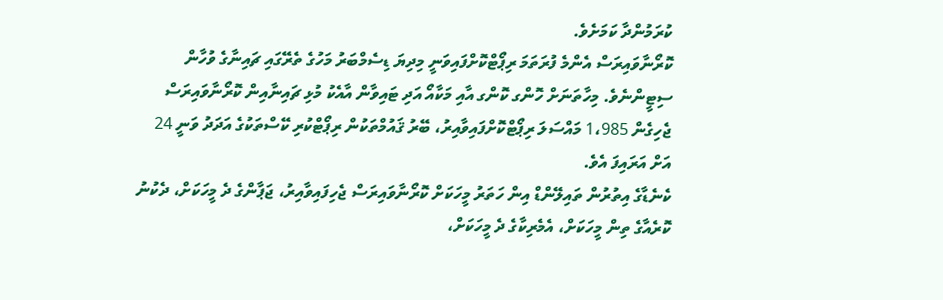ކުރަމުންދާ ކަމަށެވެ.
ކޮރޯނާވައިރަސް އެންމެ ފުރަތަމަ ރިޕޯޓްކޮށްފައިވަނީ މިދިޔަ ޑިސެމްބަރު މަހުގެ ތެރޭގައި ޗައިނާގެ ވުހާން ސިޓީންނެވެ. މިހާތަނަށް ހޮންގ ކޮންގ އާއި މަކާއޯ އަދި ޓައިވާން އާއެކު މުޅި ޗައިނާއިން ކޮރޯނާވައިރަސް ޖެހިގެން 1،985 މައްސަލަ ރިޕޯޓްކޮށްފައިވާއިރު، ބޭރު ޤައުމްތަކުން ރިޕޯޓްކުރި ކޭސްތަކުގެ އަދަދު ވަނީ 24 އަށް އަރައިފަ އެވެ.
ކެނެޑާގެ އިތުރުން ތައިލޭންޑް އިން ހަތަރު މީހަކަށް ކޮރޯނާވައިރަސް ޖެހިފައިވާއިރު، ޖަޕާންގެ ދެ މީހަކަށް، ދެކުނު ކޮރެއާގެ ތިން މީހަކަށް، އެމެރިކާގެ ދެ މީހަކަށް،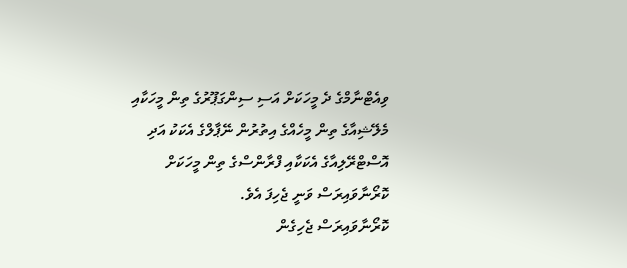ވިއެޓްނާމްގެ ދެ މީހަކަށް އަސި ސިންގަޕޫރުގެ ތިން މީހަކާއި މެލޭޝިއާގެ ތިން މީހެއްގެ އިތުރުން ނޭޕާލްގެ އެކަކު އަދި އޮސްޓްރޭލިއާގެ އެކަކާއި ފްރާންސްގެ ތިން މީހަކަށް ކޮރޯނާވައިރަސް ވަނީ ޖެހިފަ އެވެ.
ކޮރޯނާވައިރަސް ޖެހިގެން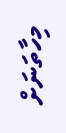މިހާތަނަށް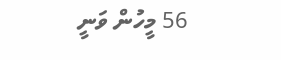56 މީހުން ވަނީ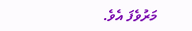މަރުވެފަ އެވެ.